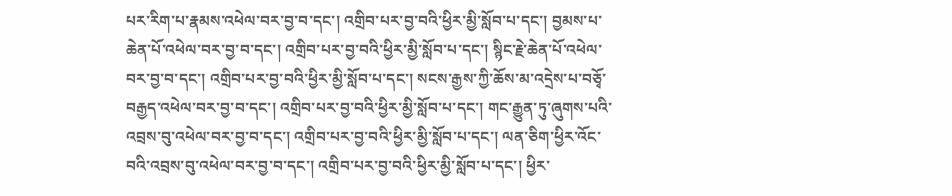པར་རིག་པ་རྣམས་འཕེལ་བར་བྱ་བ་དང་། འགྲིབ་པར་བྱ་བའི་ཕྱིར་མྱི་སློབ་པ་དང་། བྱམས་པ་ཆེན་པོ་འཕེལ་བར་བྱ་བ་དང་། འགྲིབ་པར་བྱ་བའི་ཕྱིར་མྱི་སློབ་པ་དང་། སྙིང་རྗེ་ཆེན་པོ་འཕེལ་བར་བྱ་བ་དང་། འགྲིབ་པར་བྱ་བའི་ཕྱིར་མྱི་སློབ་པ་དང་། སངས་རྒྱས་ཀྱི་ཆོས་མ་འདྲེས་པ་བཅྭོ་བརྒྱད་འཕེལ་བར་བྱ་བ་དང་། འགྲིབ་པར་བྱ་བའི་ཕྱིར་མྱི་སློབ་པ་དང་། གང་རྒྱུན་ཏུ་ཞུགས་པའི་འབྲས་བུ་འཕེལ་བར་བྱ་བ་དང་། འགྲིབ་པར་བྱ་བའི་ཕྱིར་མྱི་སློབ་པ་དང་། ལན་ཅིག་ཕྱིར་འོང་བའི་འབྲས་བུ་འཕེལ་བར་བྱ་བ་དང་། འགྲིབ་པར་བྱ་བའི་ཕྱིར་མྱི་སློབ་པ་དང་། ཕྱིར་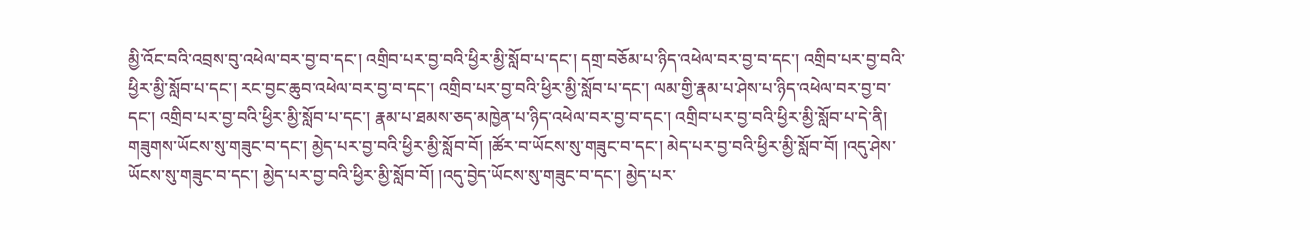མྱི་འོང་བའི་འབྲས་བུ་འཕེལ་བར་བྱ་བ་དང་། འགྲིབ་པར་བྱ་བའི་ཕྱིར་མྱི་སློབ་པ་དང་། དགྲ་བཅོམ་པ་ཉིད་འཕེལ་བར་བྱ་བ་དང་། འགྲིབ་པར་བྱ་བའི་ཕྱིར་མྱི་སློབ་པ་དང་། རང་བྱང་ཆུབ་འཕེལ་བར་བྱ་བ་དང་། འགྲིབ་པར་བྱ་བའི་ཕྱིར་མྱི་སློབ་པ་དང་། ལམ་གྱི་རྣམ་པ་ཤེས་པ་ཉིད་འཕེལ་བར་བྱ་བ་དང་། འགྲིབ་པར་བྱ་བའི་ཕྱིར་མྱི་སློབ་པ་དང་། རྣམ་པ་ཐམས་ཅད་མཁྱེན་པ་ཉིད་འཕེལ་བར་བྱ་བ་དང་། འགྲིབ་པར་བྱ་བའི་ཕྱིར་མྱི་སློབ་པ་དེ་ནི། གཟུགས་ཡོངས་སུ་གཟུང་བ་དང་། མྱེད་པར་བྱ་བའི་ཕྱིར་མྱི་སློབ་བོ། །ཚོར་བ་ཡོངས་སུ་གཟུང་བ་དང་། མེད་པར་བྱ་བའི་ཕྱིར་མྱི་སློབ་བོ། །འདུ་ཤེས་ཡོངས་སུ་གཟུང་བ་དང་། མྱེད་པར་བྱ་བའི་ཕྱིར་མྱི་སློབ་བོ། །འདུ་བྱེད་ཡོངས་སུ་གཟུང་བ་དང་། མྱེད་པར་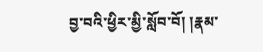བྱ་བའི་ཕྱིར་མྱི་སློབ་བོ། །རྣམ་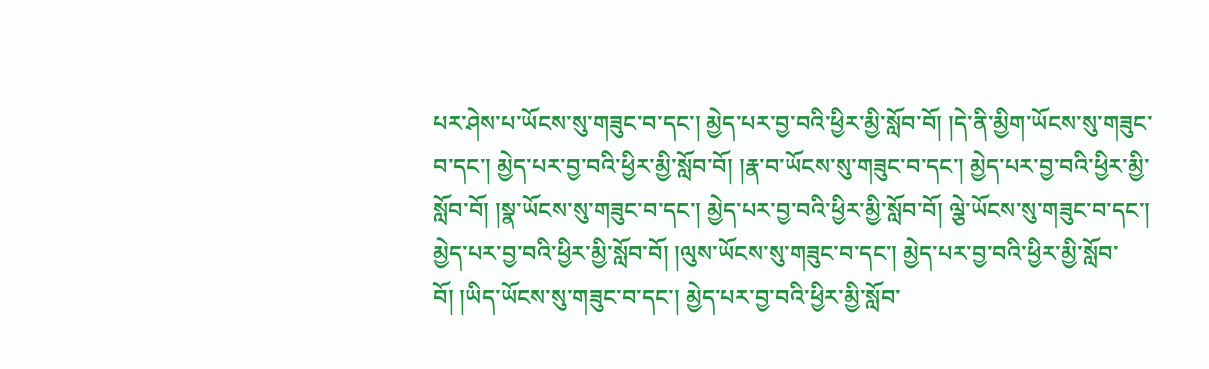པར་ཤེས་པ་ཡོངས་སུ་གཟུང་བ་དང་། མྱེད་པར་བྱ་བའི་ཕྱིར་མྱི་སློབ་བོ། །དེ་ནི་མྱིག་ཡོངས་སུ་གཟུང་བ་དང་། མྱེད་པར་བྱ་བའི་ཕྱིར་མྱི་སློབ་བོ། །རྣ་བ་ཡོངས་སུ་གཟུང་བ་དང་། མྱེད་པར་བྱ་བའི་ཕྱིར་མྱི་སློབ་བོ། །སྣ་ཡོངས་སུ་གཟུང་བ་དང་། མྱེད་པར་བྱ་བའི་ཕྱིར་མྱི་སློབ་བོ། ལྕེ་ཡོངས་སུ་གཟུང་བ་དང་། མྱེད་པར་བྱ་བའི་ཕྱིར་མྱི་སློབ་བོ། །ལུས་ཡོངས་སུ་གཟུང་བ་དང་། མྱེད་པར་བྱ་བའི་ཕྱིར་མྱི་སློབ་བོ། །ཡིད་ཡོངས་སུ་གཟུང་བ་དང་། མྱེད་པར་བྱ་བའི་ཕྱིར་མྱི་སློབ་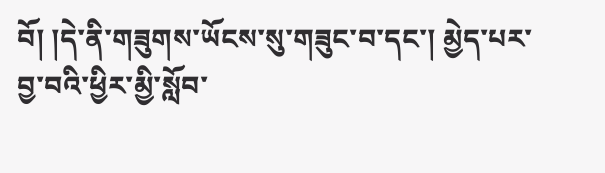བོ། །དེ་ནི་གཟུགས་ཡོངས་སུ་གཟུང་བ་དང་། མྱེད་པར་བྱ་བའི་ཕྱིར་མྱི་སློབ་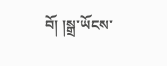བོ། །སྒྲ་ཡོངས་